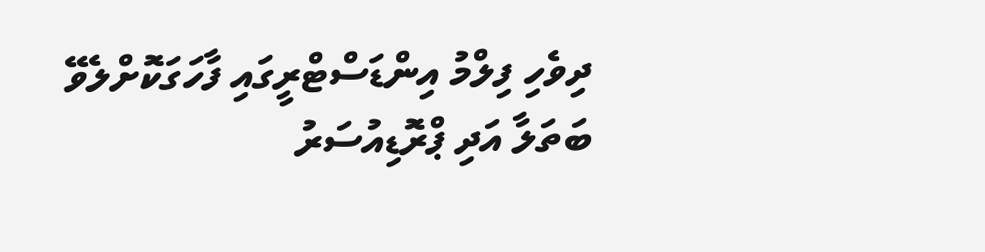ދިވެހި ފިލްމު އިންޑަސްޓްރީގައި ފާހަގަކޮށްލެވޭ ބަތަލާ އަދި ޕްރޮޑިއުސަރު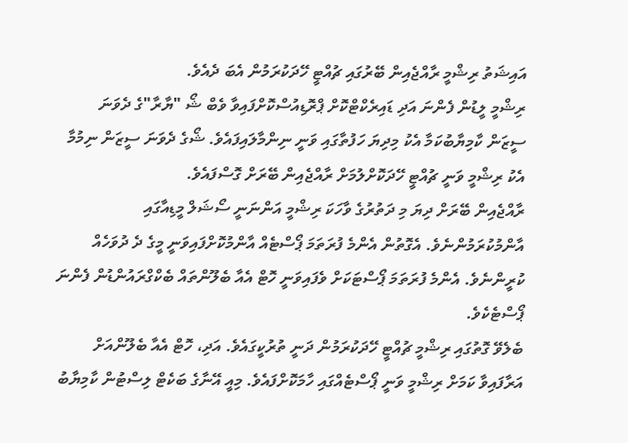އައިޝަތު ރިޝްމީ ރާއްޖެއިން ބޭރުގައި ޗުއްޓީ ހޭދަކުރަމުން އެބަ ދެއެވެ.
ރިޝްމީ ލީޑުން ފެންނަ އަދި ޑައިރެކްޓްކޮށް ޕްރޮޑިއުސްކޮށްފައިވާ ވެބް ޝޯ "ޔާރާ"ގެ ދެވަނަ ސީޒަން ކާމިޔާބުކަމާ އެކު މިދިޔަ ހަފުތާގައި ވަނީ ނިންމާލައިފައެވެ. ޝޯގެ ދެވަނަ ސީޒަން ނިމުމާ އެކު ރިޝްމީ ވަނީ ޗުއްޓީ ހޭދަކޮށްލުމަށް ރާއްޖެއިން ބޭރަށް ގޮސްފައެވެ.
ރާއްޖެއިން ބޭރަށް ދިޔަ މި ދަތުރުގެ ވާހަކަ ރިޝްމީ އަންނަނީ ސޯޝަލް މީޑިއާގައި އާންމުކުރަމުންނެވެ. އެގޮތުން އެންމެ ފުރަތަމަ ޕޯސްޓެއް އާންމުކޮށްފައިވަނީ މީގެ ދެ ދުވަހެއް ކުރީންނެވެ. އެންމެ ފުރަތަމަ ޕޯސްޓަކަށް ވެފައިވަނީ ހޮޓް އެއާ ބެލޫންތައް ބެކްގްރައުންޑުން ފެންނަ ޕޯސްޓެކެވެ.
ބެލެވޭ ގޮތުގައި ރިޝްމީ ޗުއްޓީ ހޭދަކުރަމުން ދަނީ ތުރުކީގައެވެ. އަދި، ހޮޓް އެއާ ބެލޫންއަށް އަރާފައިވާ ކަމަށް ރިޝްމީ ވަނީ ޕޯސްޓެއްގައި ހާމަކޮށްފައެވެ. މިއީ އޭނާގެ ބަކެޓް ލިސްޓުން ކާމިޔާބު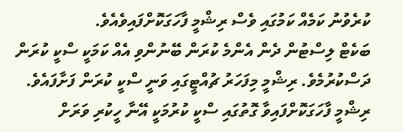ކުރެވުނު ކަމެއް ކަމުގައި ވެސް ރިޝްމީ ފާހަގަކޮށްފައިވެއެވެ.
ބަކެޓް ލިސްޓުން ދެން އެންމެ ކުރަން ބޭނުންވި އެއް ކަމަކީ ސްކީ ކުރަން ދަސްކުރުމެވެ. ރިޝްމީ މިފަހަރު ޗުއްޓީގައި ވަނީ ސްކީ ކުރަން ފަށާފައެވެ.
ރިޝްމީ ފާހަގަކޮށްފައިވާ ގޮތުގައި ސްކީ ކުރުމަކީ އޭނާ ހީކުރި ވަރަށް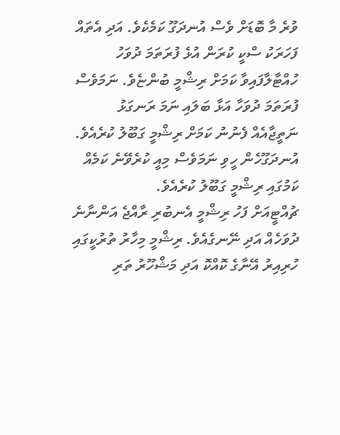ވުރެ މާ ބޮޑަށް ވެސް އުނދަގޫ ކަމެކެވެ. އަދި އެތައް ފަހަރަކު ސްކީ ކުރަން އުޅެ ފުރަތަމަ ދުވަހު ހުއްޓާލާފައިވާ ކަމަށް ރިޝްމީ ބުންޏެވެ. ނަމަވެސް ފުރަތަމަ ދުވަހާ އަޅާ ބަލައި ނަމަ ރަނގަޅު ނަތީޖާއެއް ފެނުނު ކަމަށް ރިޝްމީ ގަބޫލު ކުރެއެވެ.
އުނދަގޫހެން ހީވި ނަމަވެސް މިއީ ކުރެވޭނެ ކަމެއް ކަމުގައި ރިޝްމީ ގަބޫލު ކުރެއެވެ.
ޗުއްޓީއަށް ފަހު ރިޝްމީ އެނބުރި ރާއްޖެ އަންނާނެ ދުވަހެއް އަދި ނޭނގެއެވެ. ރިޝްމީ މިހާރު ތުރުކީގައި ހުރިއިރު އޭނާގެ ކޮއްކޮ އަދި މަޝްހޫރު ތަރި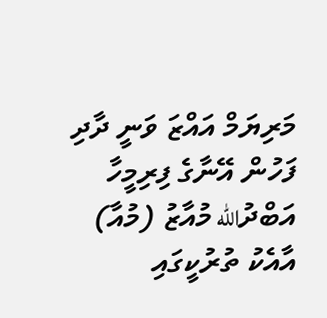މަރިޔަމް އައްޒަ ވަނީ ދާދި ފަހުން އޭނާގެ ފިރިމީހާ އަބްދުالله މުއާޒު (މުއާ) އާއެކު ތުރުކީގައި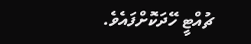ޗުއްޓީ ހޭދަކޮށްފައެވެ.